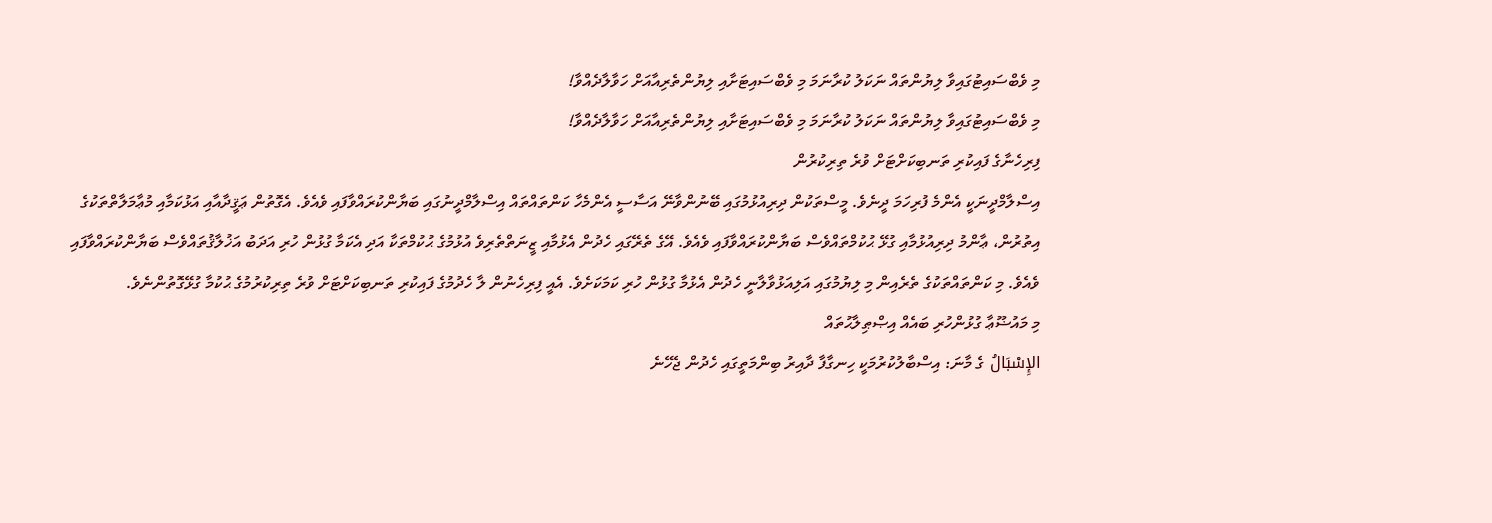މި ވެބްސައިޓުގައިވާ ލިޔުންތައް ނަކަލު ކުރާނަމަ މި ވެބްސައިޓަށާއި ލިޔުންތެރިއާއަށް ހަވާލާދެއްވާ!
މި ވެބްސައިޓުގައިވާ ލިޔުންތައް ނަކަލު ކުރާނަމަ މި ވެބްސައިޓަށާއި ލިޔުންތެރިއާއަށް ހަވާލާދެއްވާ!
ފިރިހެނާގެ ފައިކުރި ތަނބިކަށްޓަށް ވުރެ ތިރިކުރުން
އިސްލާމްދީނަކީ އެންމެ ފުރިހަމަ ދީނެވެ. މީސްތަކުން ދިރިއުޅުމުގައި ބޭނުންވާނޭ އަސާސީ އެންމެހާ ކަންތައްތައް އިސްލާމްދީނުގައި ބަޔާންކުރައްވާފައި ވެއެވެ. އެގޮތުން ޢަޤީދާއާއި އަޅުކަމާއި މުޢާމަލާތްތަކުގެ އިތުރުން، ޢާންމު ދިރިއުޅުމާއި ގުޅޭ ޙުކުމްތައްވެސް ބަޔާންކުރައްވާފައި ވެއެވެ. އޭގެ ތެރޭގައި ހެދުން އެޅުމާއި ޒީނަތްތެރިވެ އުޅުމުގެ ޙުކުމްތަކާ އަދި އެކަމާ ގުޅުން ހުރި އަދަބު އަޚުލާޤުތައްވެސް ބަޔާންކުރައްވާފައި ވެއެވެ. މި ކަންތައްތަކުގެ ތެރެއިން މި ލިޔުމުގައި އަލިއަޅުވާލާނީ ހެދުން އެޅުމާ ގުޅުން ހުރި ކަމަކަށެވެ. އެއީ ފިރިހެނުން ލާ ހެދުމުގެ ފައިކުރި ތަނބިކަށްޓަށް ވުރެ ތިރިކުރުމުގެ ޙުކުމާ ގުޅޭގޮތުންނެވެ.
މި މައުޟޫޢާ ގުޅުންހުރި ބައެއް އިޞްޠިލާޙުތައް
الإِسْبَالُ ގެ މާނަ: އިސްބާލުކުރުމަކީ ހިނގާފާ ދާއިރު ބިންމަތީގައި ހެދުން ޖެހޭނެ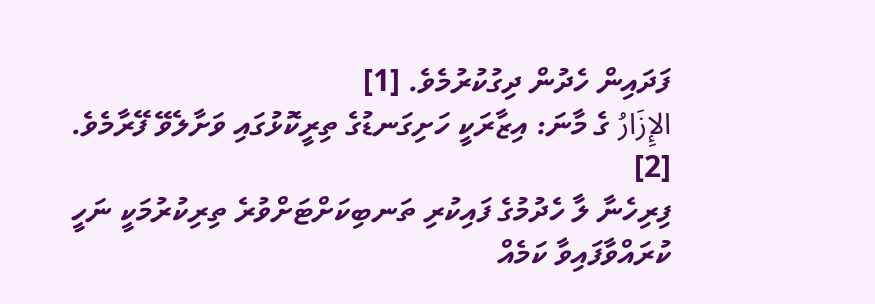ފަދައިން ހެދުން ދިގުކުރުމެވެ. [1]
الإِزَارُ ގެ މާނަ: އިޒާރަކީ ހަށިގަނޑުގެ ތިރީކޮޅުގައި ވަށާލެވޭ ފޭރާމެވެ. [2]
ފިރިހެނާ ލާ ހެދުމުގެ ފައިކުރި ތަނބިކަށްޓަށްވުރެ ތިރިކުރުމަކީ ނަހީ ކުރައްވާފައިވާ ކަމެއް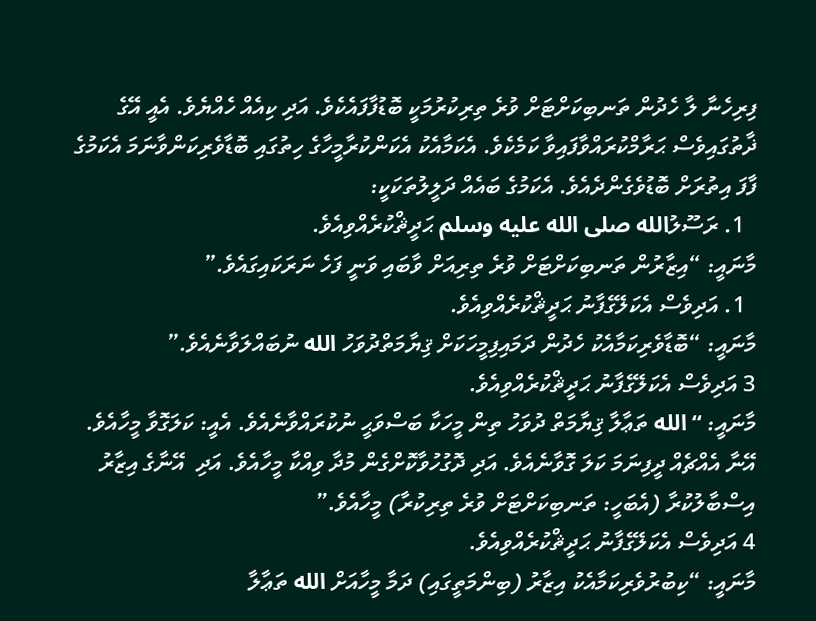ފިރިހެނާ ލާ ހެދުން ތަނބިކަށްޓަށް ވުރެ ތިރިކުރުމަކީ ބޮޑުފާފައެކެވެ. އަދި ކިއެއް ހެއްޔެވެ. އެއީ އޭގެ ޛާތުގައިވެސް ޙަރާމްކުރައްވާފައިވާ ކަމެކެވެ. އެކަމާއެކު އެކަންކުރާމީހާގެ ހިތުގައި ބޮޑާވެރިކަންވާނަމަ އެކަމުގެ ފާފަ އިތުރަށް ބޮޑުވެގެންދެއެވެ. އެކަމުގެ ބައެއް ދަލީލުތަކަކީ:
  1. ރަސޫލުالله صلى الله عليه وسلم ޙަދީޘްކުރެއްވިއެވެ.
މާނައީ: “އިޒާރުން ތަނބިކަށްޓަށް ވުރެ ތިރިއަށް ވާބައި ވަނީ ފަހެ ނަރަކައިގައެވެ.”
  1. އަދިވެސް އެކަލޭގެފާނު ޙަދީޘްކުރެއްވިއެވެ.
މާނައީ: “ބޮޑާވެރިކަމާއެކު ހެދުން ދަމައިފިމީހަކަށް ޤިޔާމަތްދުވަހު الله ނުބައްލަވާނެއެވެ.”
3 އަދިވެސް އެކަލޭގެފާނު ޙަދީޘްކުރެއްވިއެވެ.
މާނައީ: “الله ތަޢާލާ ޤިޔާމަތް ދުވަހު ތިން މީހަކާ ބަސްވަޙީ ނުކުރައްވާނެއެވެ. އެއީ: ކަލަގޮވާ މީހާއެވެ. އޭނާ އެއްޗެއް ދީފިނަމަ ކަލަ ގޮވާނެއެވެ. އަދި ދޮގުހުވާކޮށްގެން މުދާ ވިއްކާ މީހާއެވެ. އަދި  އޭނާގެ އިޒާރު އިސްބާލުކުރާ (އެބަހީ: ތަނބިކަށްޓަށް ވުރެ ތިރިކުރާ) މީހާއެވެ.”
4 އަދިވެސް އެކަލޭގެފާނު ޙަދީޘްކުރެއްވިއެވެ.
މާނައީ: “ކިބުރުވެރިކަމާއެކު އިޒާރު (ބިންމަތީގައި) ދަމާ މީހާއަށް الله ތަޢާލާ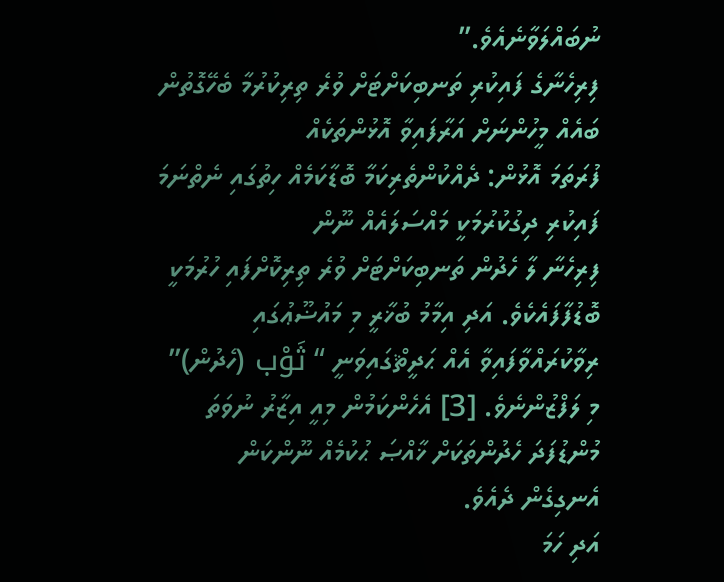ނުބައްލަވާނެއެވެ.”
ފިރިހެނާގެ ފައިކުރި ތަނބިކަށްޓަށް ވުރެ ތިރިކުރުމާ ބެހޭގޮތުން ބައެއް މީހުންނަށް އަރާފައިވާ އޮޅުންތަކެއް
ފުރަތަމަ އޮޅުން: ދެއްކުންތެރިކަމާ ބޮޑާކަމެއް ހިތުގައި ނެތްނަމަ ފައިކުރި ދިގުކުރުމަކީ މައްސަލައެއް ނޫން
ފިރިހެނާ ލާ ހެދުން ތަނބިކަށްޓަށް ވުރެ ތިރިކޮށްފައި ހުރުމަކީ ބޮޑުފާފައެކެވެ. އަދި އިމާމު ބުޚާރީ މި މައުޟޫޢުގައި ރިވާކުރައްވާފައިވާ އެއް ޙަދީޘްގައިވަނީ “ثَوْب (ހެދުން)” މި ލަފްޒުންނެވެ. [3] އެހެންކަމުން މިއީ އިޒާރު ނުވަތަ މުންޑުފަދަ ހެދުންތަކަށް ޚާއްޞަ ޙުކުމެއް ނޫންކަން އެނގިގެން ދެއެވެ.
އަދި ހަމަ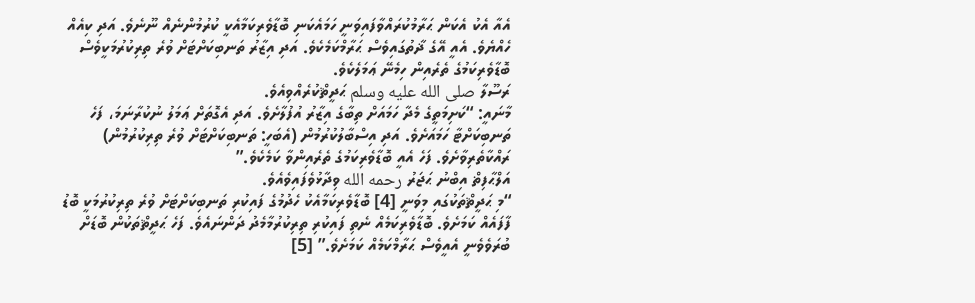އެއާ އެކު އެކަން ޙަރާމުކުރައްވާފައިވަނީ ހަމައެކަނި ބޮޑާވެރިކަމާއެކީ ކުރުމުންނެއް ނޫނެވެ. އަދި ކިއެއް ހެއްޔެވެ. އެއީ އޭގެ ޛާތުގައިވެސް ޙަރާމްކަމެކެވެ. އަދި އިޒާރު ތަނބިކަށްޓަށް ވުރެ ތިރިކުރުމަކީވެސް ބޮޑާވެރިކަމުގެ ތެރެއިން ހިމެނޭ ޢަމަލެކެވެ.
ރަސޫލާ صلى الله عليه وسلم ޙަދީޘްކުރެއްވިއެވެ.
މާނައީ: “ކަށިމަތީގެ މެދާ ހަމައަށް ތިބާގެ އިޒާރު އުފުލާށެވެ. އަދި އެގޮތަށް ޢަމަލު ނުކުރާނަމަ، ފަހެ ތަނބިކަށްޓާ ހަމައަށެވެ. އަދި އިސްބާލުކުރުމުން (އެބަހީ: ތަނބިކަށްޓަށް ވުރެ ތިރިކުރުމުން) ރައްކާތެރިވާށެވެ. ފަހެ އެއީ ބޮޑާވެރިކަމުގެ ތެރެއިންވާ ކަމެކެވެ.”
އަލްޙާފިޡް އިބްނު ޙަޖަރު رحمه الله ވިދާޅުވެފައިވެއެވެ.
“މި ޙަދީޘްތަކުގައި މިވަނީ [4] ބޮޑާވެރިކަމާއެކު ހެދުމުގެ ފައިކުރި ތަނބިކަށްޓަށް ވުރެ ތިރިކުރުމަކީ ބޮޑު ފާފައެއް ކަމަށެވެ. ބޮޑާވެރިކަމެއް ނެތި ފައިކުރި ތިރިކުރުމާމެދު ދަންނައެވެ. ފަހެ ޙަދީޘްތަކުން ބޮޑަށް ބުރަވެވެނީ އެއީވެސް ޙަރާމްކަމެއް ކަމަށެވެ.” [5]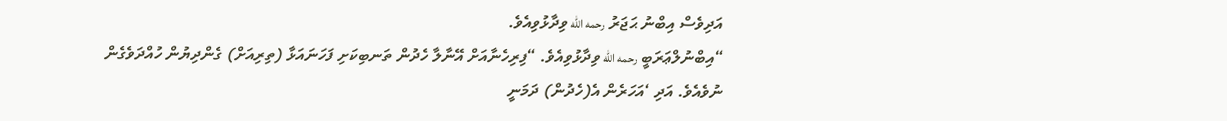އަދިވެސް އިބްނު ޙަޖަރު رحمه الله ވިދާޅުވިއެވެ.
“އިބްނުލްޢަރަބީ رحمه الله ވިދާޅުވިއެވެ. “ފިރިހެނާއަށް އޭނާލާ ހެދުން ތަނބިކަށި ފަހަނައަޅާ (ތިރިއަށް) ގެންދިޔުން ހުއްދަވެގެން ނުވެއެވެ. އަދި ‘އަހަރެން އެ(ހެދުން) ދަމަނީ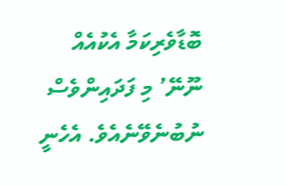ބޮޑާވެރިކަމާ އެކުއެއް ނޫނޭ’ މި ފަދައިންވެސް ނުބުނެވޭނެއެވެ. އެހެނީ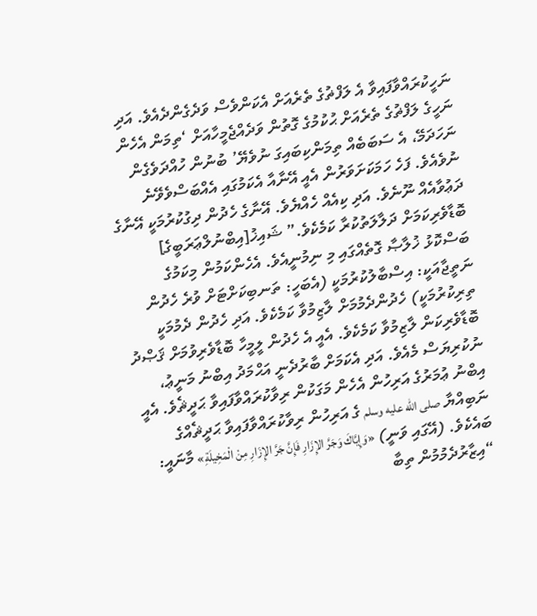ނަހީކުރައްވާފައިވާ އެ ލަފްޡުގެ ތެރެއަށް އެކަންވެސް ވަދެގެންދެއެވެ. އަދި ނަހީގެ ލަފްޡުގެ ތެރެއަށް ޙުކުމުގެ ގޮތުން ވަދެއްޖެމީހާއަށް ‘ތިމަން އެހެން ނަހަދަމޭ، އެ ސަބަބެއް ތިމަންކިބައިގަ ނުވެޔޭ’ ބުނުން ހުއްދަވެގެން ނުވެއެވެ. ފަހެ ހަމަކަށަވަރުން އެއީ އޭނާއާ އެކަމުގައި އެއްބަސްވެވޭނެ ދަޢުވާއެއް ނޫނެވެ. އަދި ކިއެއް ހެއްޔެވެ. އޭނާގެ ހެދުން ދިގުކުރުމަކީ އޭނާގެ ބޮޑާވެރިކަމަށް ދަލާލަތުކުރާ ކަމެކެވެ.” ޝައިޚު[އިބްނުލްޢަރަބީގެ] ބަސްކޮޅު ޚުލާޞާ ގޮތެއްގައި މި ނިމުނީއެވެ. އެހެންކަމުން މިކަމުގެ ނަތީޖާއަކީ: އިސްބާލުކުރުމަކީ (އެބަހީ: ތަނބިކަށްޓަށް ވުރެ ހެދުން ތިރިކުރުމަކީ) ހެދުންދެމުމަށް ލާޒިމުވާ ކަމެކެވެ. އަދި ހެދުން ދެމުމަކީ ބޮޑާވެރިކަން ލާޒިމުވާ ކަމެކެވެ. އެއީ އެ ހެދުން ލީމީހާ ބޮޑާވެރިވުމަށް ޤަޞްދު ނުކުރިޔަސް މެއެވެ. އަދި އެކަމަށް ބާރުދެނީ އަޙްމަދު އިބްނު މަނީޢު، އިބްނު ޢުމަރުގެ އަރިހުން އެހެން މަގަކުން ރިވާކުރައްވާފައިވާ ޙަދީޘެވެ. އެއީ ނަބިއްޔާ صلى الله عليه وسلم ގެ އަރިހުން ރިވާކުރައްވާފައިވާ ޙަދީޘެއްގެ ބައެކެވެ. (އޭގައި ވަނީ) «وَإِيَّاكَ وَجَرَّ الإِزَارِ فَإِنَّ جَرَّ الإِزَارِ مِنْ الْمَخِيلَةِ» މާނައީ: “އިޒާރުދެމުމުން ތިބާ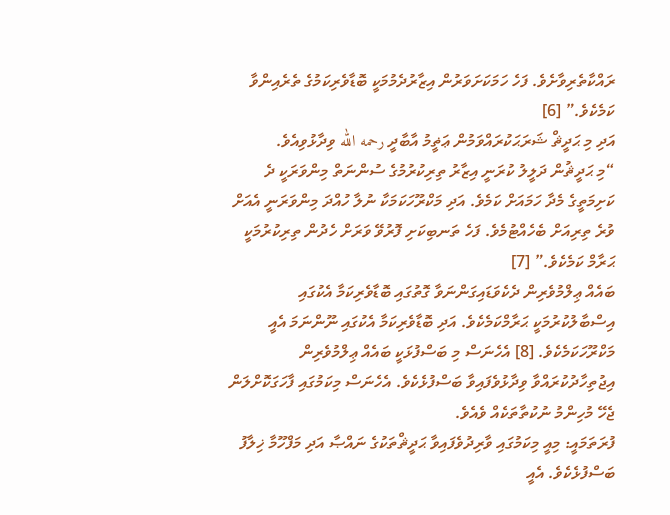ރައްކާތެރިވާށެވެ. ފަހެ ހަމަކަށަވަރުން އިޒާރުދެމުމަކީ ބޮޑާވެރިކަމުގެ ތެރެއިންވާ ކަމެކެވެ.” [6]
އަދި މި ޙަދީޘް ޝަރަޙަކުރައްވަމުން ޢަޡީމު އާބާދީ رحمه الله ވިދާޅުވިއެވެ.
“މި ޙަދީޘުން ދަލީލު ކުރަނީ އިޒާރު ތިރިކުރުމުގެ ސުންނަތް މިންވަރަކީ ދެ ކަށިމަތީގެ މެދާ ހަމައަށް ކަމެވެ. އަދި މަކްރޫހަކަމަކާ ނުލާ ހުއްދަ މިންވަރަނީ އެއަށް ވުރެ ތިރިއަށް ބެހެއްޓުމެވެ. ފަހެ ތަނބިކަށި ފޮރުވޭ ވަރަށް ހެދުން ތިރިކުރުމަކީ ޙަރާމް ކަމެކެވެ.” [7]
ބައެއް ޢިލްމުވެރިން ދެކެވަޑައިގަންނަވާ ގޮތުގައި ބޮޑާވެރިކަމާ އެކުގައި އިސްބާލުކުރުމަކީ ޙަރާމްކަމެކެވެ. އަދި ބޮޑާވެރިކަމާ އެކުގައި ނޫންނަމަ އެއީ މަކްރޫހަކަމެކެވެ. [8] އެހެނަސް މި ބަސްފުޅަކީ ބައެއް ޢިލްމުވެރިން އިޖުތިހާދުކުރައްވާ ވިދާޅުވެފައިވާ ބަސްފުޅެކެވެ. އެހެނަސް މިކަމުގައި ފާހަގަކޮށްލަން ޖެހޭ މުހިންމު ނުކުތާތަކެއް ވެއެވެ.
ފުރަތަމައީ: މިއީ މިކަމުގައި ވާރިދުވެފައިވާ ޙަދީޘްތަކުގެ ނައްޞާ އަދި މަފްހޫމާ ޚިލާފު ބަސްފުޅެކެވެ. އެއީ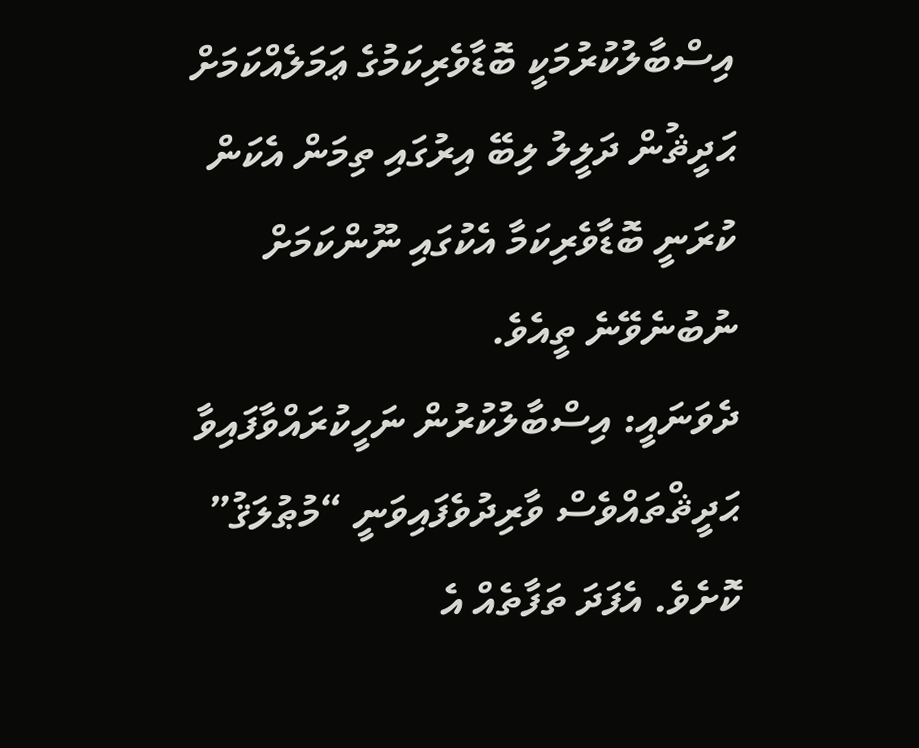އިސްބާލުކުރުމަކީ ބޮޑާވެރިކަމުގެ ޢަމަލެއްކަމަށް ޙަދީޘުން ދަލީލު ލިބޭ އިރުގައި ތިމަން އެކަން ކުރަނީ ބޮޑާވެރިކަމާ އެކުގައި ނޫންކަމަށް ނުބުނެވޭނެ ތީއެވެ.
ދެވަނައީ: އިސްބާލުކުރުން ނަހީކުރައްވާފައިވާ ޙަދީޘްތައްވެސް ވާރިދުވެފައިވަނީ “މުޠުލަޤު” ކޮށެވެ. އެފަދަ ތަފާތެއް އެ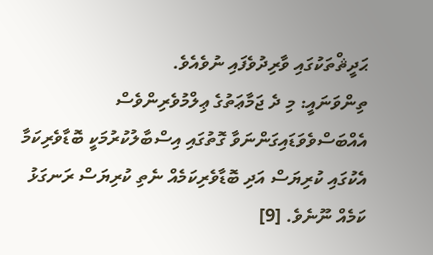ޙަދީޘްތަކުގައި ވާރިދުވެފައި ނުވެއެވެ.
ތިންވަނައީ: މި ދެ ޖަމާޢަތުގެ ޢިލްމުވެރިންވެސް އެއްބަސްވެވަޑައިގަންނަވާ ގޮތުގައި އިސްބާލުކުރުމަކީ ބޮޑާވެރިކަމާ އެކުގައި ކުރިޔަސް އަދި ބޮޑާވެރިކަމެއް ނެތި ކުރިޔަސް ރަނގަޅު ކަމެއް ނޫނެވެ. [9]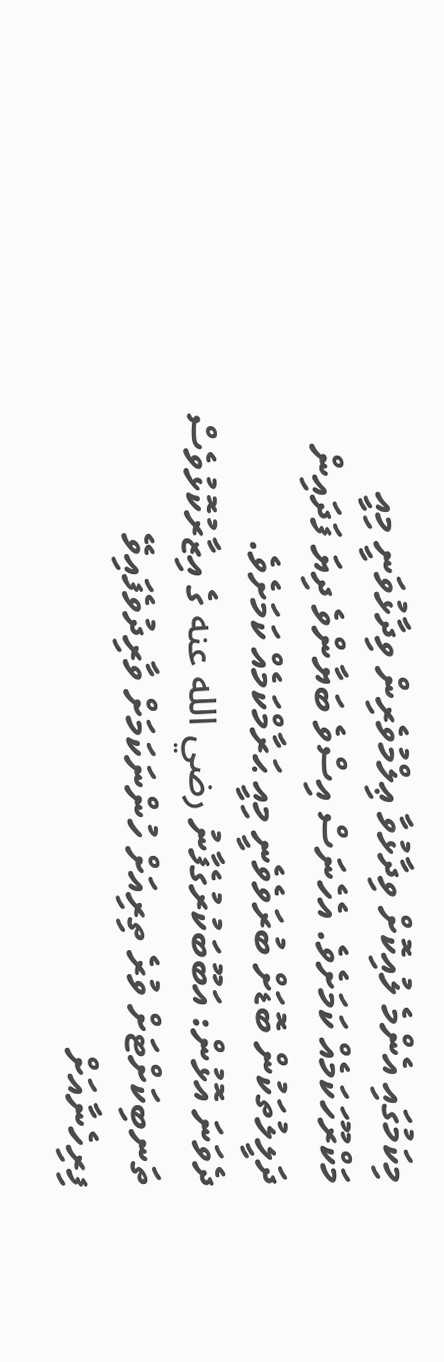މިކަމުގައި އެންމެ ލުއިކޮށް ވިދާޅުވާ ޢިލްމުވެރިން ވިދާޅުވަނީ މިއީ މަކްރޫހަކަމެއް ކަމަށެވެ. އެހެނަސް އިސްވެ ބަޔާންވެ ދިޔަ ފަދައިން ދަލީލުތަކުން ބޮޑަށް ބުރަވެވެނީ މިއީ ޙަރާމްކަމެއް ކަމަށެވެ.
ދެވަނަ އޮޅުން: އަބޫބަކުރުގެފާނު رضي الله عنه ގެ އިޒާރުކޮޅުވެސް ތަނބިކަށްޓަށް ވުރެ ތިރިއަށް ހުންނަކަމަށް ވާރިދުވެފައިވޭ
ފިރިހެނާއަށް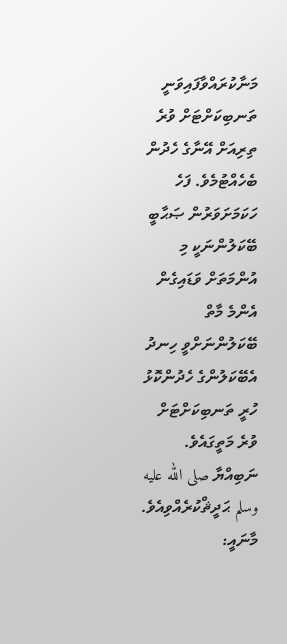މަނާކުރައްވާފައިވަނީ ތަނބިކަށްޓަށް ވުރެ ތިރިއަށް އޭނާގެ ހެދުން ބެހެއްޓުމެވެ. ފަހެ ހަކަމަށަވަރުން ޞަޙާބީ ބޭކަލުންނަކީ މި އުންމަތަށް ވަޑައިގެން އެންމެ މާތް ބޭކަލުންނަށްވީ ހިނދު އެބޭކަލުންގެ ހެދުންކޮޅު ހުރީ ތަނބިކަށްޓަށް ވުރެ މަތީގައެވެ. ނަބިއްޔާ صلى الله عليه وسلم ޙަދީޘްކުރެއްވިއެވެ.
މާނައީ: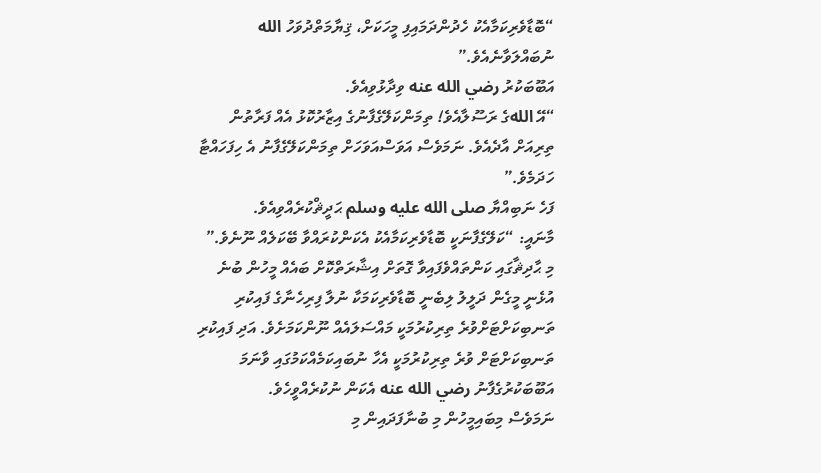“ބޮޑާވެރިކަމާއެކު ހެދުންދަމައިފި މީހަކަށް، ޤިޔާމަތްދުވަހު الله ނުބައްލަވާނެއެވެ.”
އަބޫބަކުރު رضي الله عنه ވިދާޅުވިއެވެ.
“އޭ اللهގެ ރަސޫލާއެވެ! ތިމަންކަލޭގެފާނުގެ އިޒާރުކޮޅު އެއް ފަރާތުން ތިރިއަށް އާދެއެވެ. ނަމަވެސް އަވަސްއަވަހަށް ތިމަންކަލޭގެފާނު އެ ހިފަހައްޓާ ހަދަމެވެ.”
ފަހެ ނަބިއްޔާ صلى الله عليه وسلم ޙަދީޘްކުރެއްވިއެވެ.
މާނައީ: “ކަލޭގެފާނަކީ ބޮޑާވެރިކަމާއެކު އެކަންކުރައްވާ ބޭކަލެއް ނޫނެވެ.”
މި ޙާދިޘާގައި ކަންތައްވެފައިވާ ގޮތަށް އިޝާރަތްކޮށް ބައެއް މީހުން ބުނެ އުޅެނީ މީގެން ދަލީލު ލިބެނީ ބޮޑާވެރިކަމަކާ ނުލާ ފިރިހެނާގެ ފައިކުރި ތަނބިކަށްޓަށްވުރެ ތިރިކުރުމަކީ މައްސަލައެއް ނޫންކަމަށެވެ. އަދި ފައިކުރި ތަނބިކަށްޓަށް ވުރެ ތިރިކުރުމަކީ އެހާ ނުބައިކަމެއްކަމުގައި ވާނަމަ އަބޫބަކުރުގެފާނު رضي الله عنه އެކަން ނުކުރެއްވީހެވެ.
ނަމަވެސް މިބައިމީހުން މި ބުނާފަދައިން މި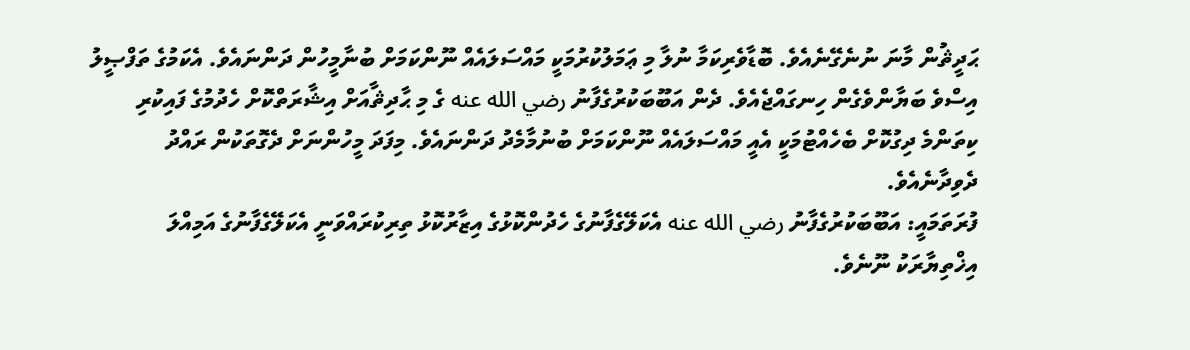ޙަދީޘުން މާނަ ނުނެގޭނެއެވެ. ބޮޑާވެރިކަމާ ނުލާ މި ޢަމަލުކުރުމަކީ މައްސަލައެއް ނޫންކަމަށް ބުނާމީހުން ދަންނައެވެ. އެކަމުގެ ތަފްޞީލު އިސްވެ ބަޔާންވެގެން ހިނގައްޖެއެވެ. ދެން އަބޫބަކުރުގެފާނު رضي الله عنه ގެ މި ޙާދިޘާއަށް އިޝާރަތްކޮށް ހެދުމުގެ ފައިކުރި ކިތަންމެ ދިގުކޮށް ބެހެއްޓުމަކީ އެއީ މައްސަލައެއް ނޫންކަމަށް ބުނުމާމެދު ދަންނައެވެ. މިފަދަ މީހުންނަށް ދެގޮތަކުން ރައްދު ދެވިދާނެއެވެ.
ފުރަތަމައީ: އަބޫބަކުރުގެފާނު رضي الله عنه އެކަލޭގެފާނުގެ ހެދުންކޮޅުގެ އިޒާރުކޮޅު ތިރިކުރައްވަނީ އެކަލޭގެފާނުގެ އަމިއްލަ އިޚްތިޔާރަކު ނޫނެވެ.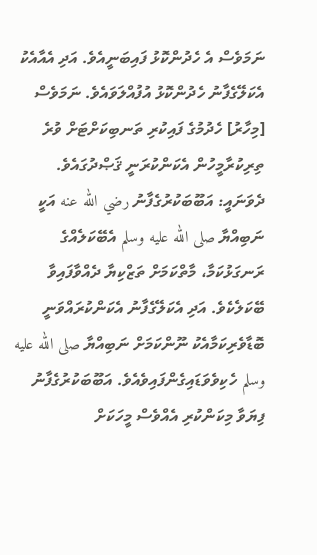ނަމަވެސް އެ ހެދުންކޮޅު ފައިބަނީއެވެ. އަދި އެއާއެކު އެކަލޭގެފާނު ހެދުންކޮޅު އުފުއްލަވައެވެ. ނަމަވެސް [މިހާރު] ހެދުމުގެ ފައިކުރި ތަނބިކަށްޓަށް ވުރެ ތިރިކުރާމީހުން އެކަންކުރަނީ ޤަޞްދުގައެވެ.
ދެވަނައީ: އަބޫބަކުރުގެފާނު رضي الله عنه އަކީ ނަބިއްޔާ صلى الله عليه وسلم އެބޭކަލެއްގެ ރަނގަޅުކަމާ، މާތްކަމަށް ތަޒްކިޔާ ދެއްވާފައިވާ ބޭކަލެކެވެ. އަދި އެކަލޭގެފާނު އެކަންކުރައްވަނީ ބޮޑާވެރިކަމާއެކު ނޫންކަމަށް ނަބިއްޔާ صلى الله عليه وسلم ހެކިވެވަޑައިގެންފައިވެއެވެ. އަބޫބަކުރުގެފާނު ފިޔަވާ މިކަންކުރި އެއްވެސް މީހަކަށް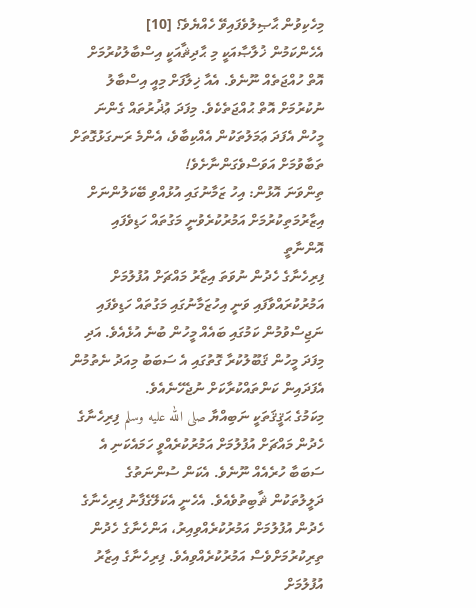މިހެކިވުން ޙާޞިލުވެފައިވޭ ހެއްޔެވެ؟ [10]
އެހެންކަމުން ޚުލާޞާއަކީ މި ޙާދިޘާއަކީ އިސްބާލުކުރުމަށް އޮތް ހުއްޖަތެއް ނޫނެވެ. އެއާ ޚިލާފަށް މިއީ އިސްބާލު ނުކުރުމަށް އޮތް ޙުއްޖަތެކެވެ. މިފަދަ ޢުޛުރުތައް ގެންނަ މީހުން އެފަދަ ޢަމަލުތަކުން އެއްކިބާވެ، އެންމެ ރަނގަޅުގޮތަށް ތަބާވުމަށް އަވަސްވެގަންނާށެވެ!
ތިންވަނަ އޮޅުން: އިހު ޒަމާނުގައި އުޅުއްވި ބޭކަލުންނަށް އިޒާރުމަތިކުރުމަށް އަމުރުކުރެވުނީ މަގުތައް ހަޑިވެފައި އޮންނާތީ
ފިރިހެނާގެ ހެދުން ނުވަތަ އިޒާރު މައްޗަށް އުފުލުމަށް އަމުރުކުރައްވާފައި ވަނީ އިހުޒަމާނުގައި މަގުތައް ހަޑިވެފައި ނަޖިސްވުމުން ކަމުގައި ބައެއް މީހުން ބުނެ އުޅެއެވެ. އަދި މިފަދަ މީހުން ޤަބޫލުކުރާ ގޮތުގައި އެ ސަބަބު މިއަދު ނެތުމުން އެފަދައިން ކަންތައްކުރާކަށް ނުޖެހޭނެއެވެ.
މިކަމުގެ ޙަޤީޤަތަކީ ނަބިއްޔާ صلى الله عليه وسلم ފިރިހެނާގެ ހެދުން މައްޗަށް އުފުލުމަށް އަމުރުކުރެއްވީ ހަމައެކަނި އެ ސަބަބާ ހުރެއެއް ނޫނެވެ. އެކަން ސުންނަތުގެ ދަލީލުތަކުން ޘާބިތުވެއެވެ. އެހެނީ އެކަލޭގެފާނު ފިރިހެނާގެ ހެދުން އުފުލުމަށް އަމުރުކުރެއްވިއިރު، އަންހެނާގެ ހެދުން ތިރިކުރުމަށްވެސް އަމުރުކުރެއްވިއެވެ. ފިރިހެނާގެ އިޒާރު އުފުލުމަށް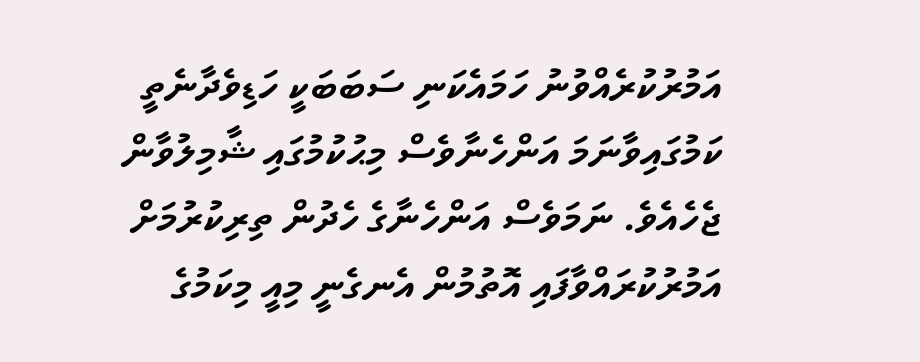އަމުރުކުރެއްވުނު ހަމައެކަނި ސަބަބަކީ ހަޑިވެދާނެތީ ކަމުގައިވާނަމަ އަންހެނާވެސް މިޙުކުމުގައި ޝާމިލުވާން ޖެހެއެވެ. ނަމަވެސް އަންހެނާގެ ހެދުން ތިރިކުރުމަށް އަމުރުކުރައްވާފައި އޮތުމުން އެނގެނީ މިއީ މިކަމުގެ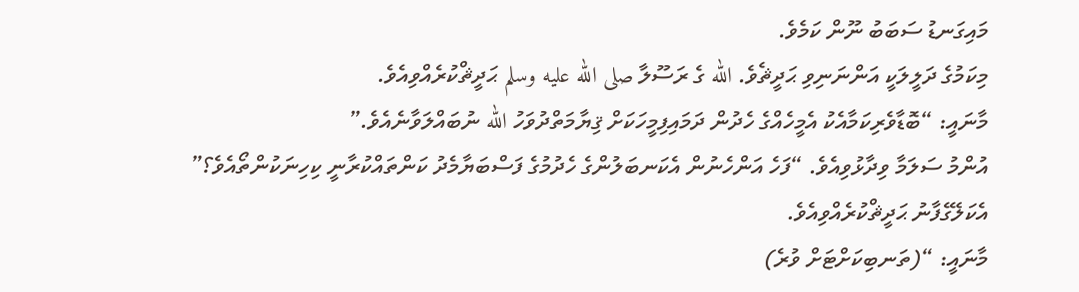މައިގަނޑު ސަބަބު ނޫން ކަމެވެ.
މިކަމުގެ ދަލީލަކީ އަންނަނިވި ޙަދީޘެވެ. الله ގެ ރަސޫލާ صلى الله عليه وسلم ޙަދީޘްކުރެއްވިއެވެ.
މާނައީ: “ބޮޑާވެރިކަމާއެކު އެމީހެއްގެ ހެދުން ދަމައިފިމީހަކަށް ޤިޔާމަތްދުވަހު الله ނުބައްލަވާނެއެވެ.”
އުންމު ސަލަމާ ވިދާޅުވިއެވެ. “ފަހެ އަންހެނުން އެކަނބަލުންގެ ހެދުމުގެ ފަސްބަޔާމެދު ކަންތައްކުރާނީ ކިހިނަކުންތޯއެވެ؟”
އެކަލޭގެފާނު ޙަދީޘްކުރެއްވިއެވެ.
މާނައީ: “(ތަނބިކަށްޓަށް ވުރެ)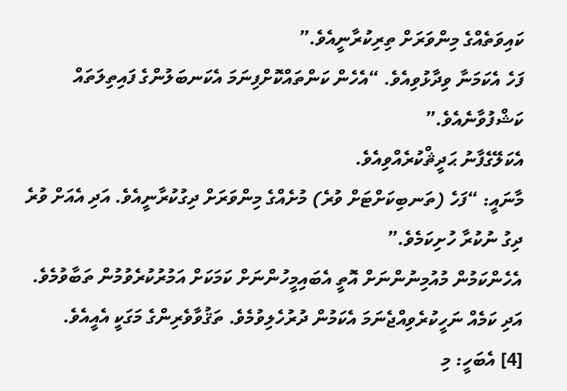ކައިވަތެއްގެ މިންވަރަށް ތިރިކުރާނީއެވެ.”
ފަހެ އެކަމަނާ ވިދާޅުވިއެވެ. “އެހެން ކަންތައްކޮށްފިނަމަ އެކަނބަލުންގެ ފައިތިލަތައް ކަޝްފުވާނެއެވެ.”
އެކަލޭގެފާނު ޙަދީޘްކުރެއްވިއެވެ.
މާނައީ: “ފަހެ (ތަނބިކަށްޓަށް ވުރެ) މުށެއްގެ މިންވަރަށް ދިގުކުރާނީއެވެ. އަދި އެއަށް ވުރެ ދިގު ނުކުރާ ހުށިކަމެވެ.”
އެހެންކަމުން މުއުމިނުންނަށް އޮތީ އެބައިމީހުންނަށް ކަމަކަށް އަމުރުކުރެވުމުން ތަބާވުމެވެ. އަދި ކަމެއް ނަހީކުރެވިއްޖެނަމަ އެކަމުން ދުރުހެލިވުމެވެ. ތަޤުވާވެރިންގެ މަގަކީ އެއީއެވެ.
[4] އެބަހީ: މި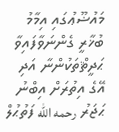މައުޟޫޢުގައި އިމާމު ބުޚާރީ ގެންނަވާފައިވާ ޙަދީޘްތަކުންނާ އަދި އޭގެ އިތުރަށް އިބްނު ޙަޖަރު رحمه الله ފަތުޙުލް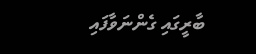ބާރީގައި ގެންނަވާފައި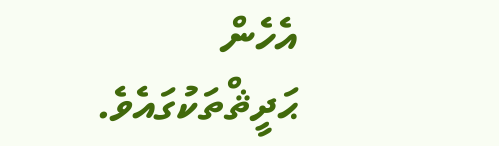އެހެން ޙަދީޘްތަކުގައެވެ.